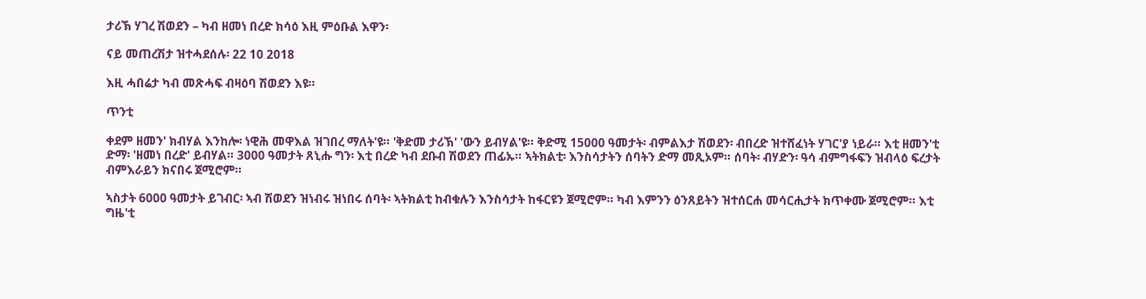ታሪኽ ሃገረ ሽወደን – ካብ ዘመነ በረድ ክሳዕ እዚ ምዕቡል እዋን፡

ናይ መጠረሽታ ዝተሓደሰሉ፡ 22 10 2018

እዚ ሓበሬታ ካብ መጽሓፍ ብዛዕባ ሽወደን እዩ።

ጥንቲ

ቀደም ዘመን' ክብሃል እንከሎ፡ ነዊሕ መዋእል ዝገበረ ማለት'ዩ። 'ቅድመ ታሪኽ' 'ውን ይብሃል'ዩ። ቅድሚ 15000 ዓመታት፡ ብምልእታ ሽወደን፡ ብበረድ ዝተሸፈነት ሃገር'ያ ነይራ። እቲ ዘመን'ቲ ድማ፡ 'ዘመነ በረድ' ይብሃል። 3000 ዓመታት ጸኒሑ ግን፡ እቲ በረድ ካብ ደቡብ ሽወደን ጠፊኡ። ኣትክልቲ፡ እንስሳታትን ሰባትን ድማ መጺኦም። ሰባት፡ ብሃድን፡ ዓሳ ብምግፋፍን ዝብላዕ ፍረታት ብምእራይን ክናበሩ ጀሚሮም።

ኣስታት 6000 ዓመታት ይገብር፡ ኣብ ሽወደን ዝነብሩ ዝነበሩ ሰባት፡ ኣትክልቲ ከብቁሉን እንስሳታት ከፋርዩን ጀሚሮም። ካብ እምንን ዕንጸይትን ዝተሰርሐ መሳርሒታት ክጥቀሙ ጀሚሮም። እቲ ግዜ'ቲ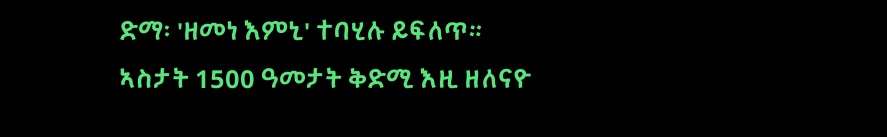ድማ፡ 'ዘመነ እምኒ' ተባሂሉ ይፍለጥ።

ኣስታት 1500 ዓመታት ቅድሚ እዚ ዘለናዮ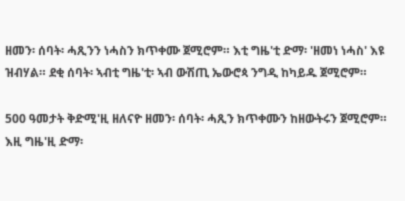ዘመን፡ ሰባት፡ ሓጺንን ነሓስን ክጥቀሙ ጀሚሮም። እቲ ግዜ'ቲ ድማ፡ 'ዘመነ ነሓስ' እዩ ዝብሃል። ደቂ ሰባት፡ ኣብቲ ግዜ'ቲ፡ ኣብ ውሽጢ ኤውሮጳ ንግዲ ከካይዱ ጀሚሮም።

500 ዓመታት ቅድሚ'ዚ ዘለናዮ ዘመን፡ ሰባት፡ ሓጺን ክጥቀሙን ከዘውትሩን ጀሚሮም። እዚ ግዜ'ዚ ድማ፡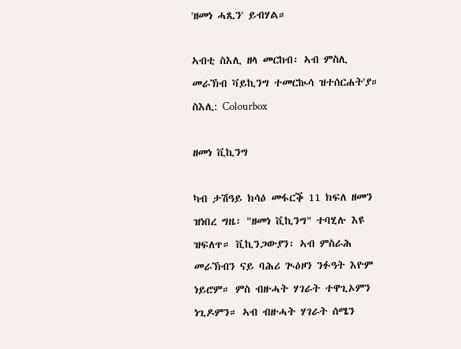'ዘመነ ሓጺን' ይብሃል።

ኣብቲ ስእሊ ዘላ መርከብ፡ ኣብ ምስሊ መራኽብ ቫይኪንግ ተመርኲሳ ዝተሰርሐት'ያ። ስእሊ: Colourbox

ዘመነ ቪኪንግ

ካብ ታሽዓይ ክሳዕ መፋርቕ 11 ክፍለ ዘመን ዝነበረ ግዜ፡ "ዘመነ ቪኪንግ" ተባሂሉ እዩ ዝፍለጥ። ቪኪንጋውያን፡ ኣብ ምስራሕ መራኽብን ናይ ባሕሪ ጒዕዞን ንፉዓት እዮም ነይሮም። ምስ ብዙሓት ሃገራት ተዋጊኦምን ነጊዶምን። ኣብ ብዙሓት ሃገራት ሰሜን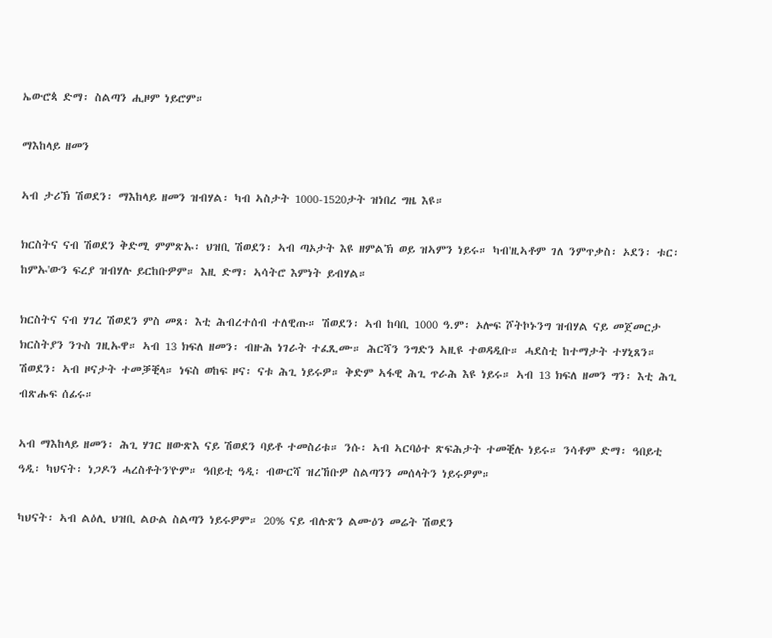ኤውሮጳ ድማ፡ ስልጣን ሒዞም ነይሮም።

ማእከላይ ዘመን

ኣብ ታሪኽ ሽወደን፡ ማእከላይ ዘመን ዝብሃል፡ ካብ ኣስታት 1000-1520ታት ዝነበረ ግዜ እዩ።

ክርስትና ናብ ሽወደን ቅድሚ ምምጽኡ፡ ህዝቢ ሽወደን፡ ኣብ ጣኦታት እዩ ዘምልኽ ወይ ዝኣምን ነይሩ። ካብ'ዚኣቶም ገለ ንምጥቃስ፡ ኦደን፡ ቱር፡ከምኡ'ውን ፍረያ ዝብሃሉ ይርከቡዎም። እዚ ድማ፡ ኣሳትሮ እምነት ይብሃል።

ክርስትና ናብ ሃገረ ሽወደን ምስ መጸ፡ እቲ ሕብረተሰብ ተለዊጡ። ሽወደን፡ ኣብ ከባቢ 1000 ዓ.ም፡ ኦሎፍ ሾትኮኑንግ ዝብሃል ናይ መጀመርታ ክርስትያን ንጉስ ገዚኡዋ። ኣብ 13 ክፍለ ዘመን፡ ብዙሕ ነገራት ተፈጺሙ። ሕርሻን ንግድን ኣዚዩ ተወዳዲቡ። ሓደስቲ ከተማታት ተሃኒጸን። ሽወደን፡ ኣብ ዞናታት ተመቓቒላ። ነፍስ ወከፍ ዞና፡ ናቱ ሕጊ ነይሩዎ። ቅድም ኣፋዊ ሕጊ ጥራሕ እዩ ነይሩ። ኣብ 13 ክፍለ ዘመን ግን፡ እቲ ሕጊ ብጽሑፍ ሰፊሩ።

ኣብ ማእከላይ ዘመን፡ ሕጊ ሃገር ዘውጽእ ናይ ሽወደን ባይቶ ተመስሪቱ። ንሱ፡ ኣብ ኣርባዕተ ጽፍሕታት ተመቒሉ ነይሩ። ንሳቶም ድማ፡ ዓበይቲ ዓዲ፡ ካህናት፡ ነጋዶን ሓረስቶትን'ዮም። ዓበይቲ ዓዲ፡ ብውርሻ ዝረኸቡዎ ስልጣንን መሰላትን ነይሩዎም።

ካህናት፡ ኣብ ልዕሊ ህዝቢ ልዑል ስልጣን ነይሩዎም። 20% ናይ ብሉጽን ልሙዕን መሬት ሽወደን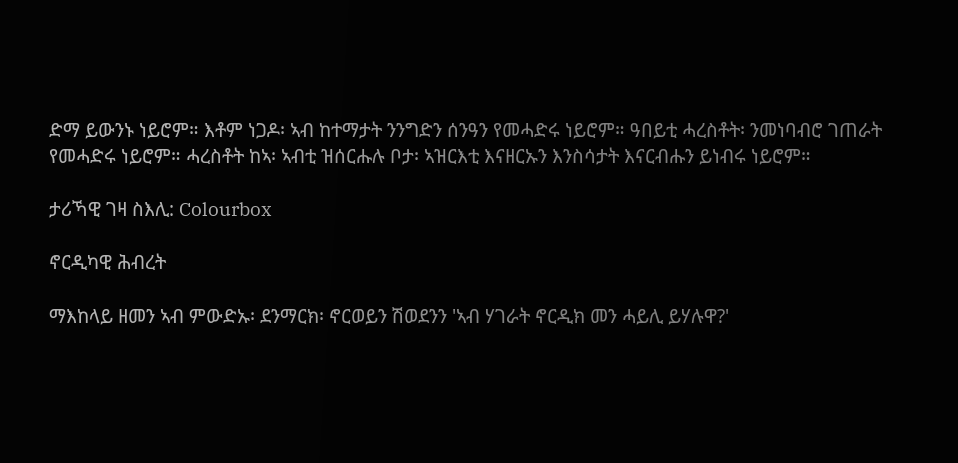ድማ ይውንኑ ነይሮም። እቶም ነጋዶ፡ ኣብ ከተማታት ንንግድን ሰንዓን የመሓድሩ ነይሮም። ዓበይቲ ሓረስቶት፡ ንመነባብሮ ገጠራት የመሓድሩ ነይሮም። ሓረስቶት ከኣ፡ ኣብቲ ዝሰርሑሉ ቦታ፡ ኣዝርእቲ እናዘርኡን እንስሳታት እናርብሑን ይነብሩ ነይሮም።

ታሪኻዊ ገዛ ስእሊ: Colourbox

ኖርዲካዊ ሕብረት

ማእከላይ ዘመን ኣብ ምውድኡ፡ ደንማርክ፡ ኖርወይን ሽወደንን 'ኣብ ሃገራት ኖርዲክ መን ሓይሊ ይሃሉዋ?'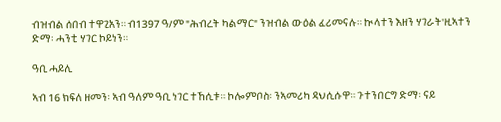ብዝብል ሰበብ ተዋጊአን። ብ1397 ዓ/ም "ሕብረት ካልማር" ንዝብል ውዕል ፈሪመናሉ። ኲላተን እዘን ሃገራት'ዚኣተን ድማ፡ ሓንቲ ሃገር ኮይነን።

ዓቢ ሓይሊ

ኣብ 16 ክፍለ ዘመን፡ ኣብ ዓለም ዓቢ ነገር ተኸሲቱ። ኮሎምቦስ፡ ንኣመሪካ ዳህሲሱዋ። ጉተንበርግ ድማ፡ ናይ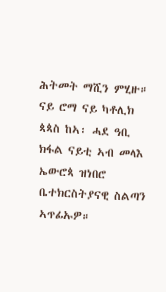ሕትመት ማሺን ምሂዙ። ናይ ሮማ ናይ ካቶሊክ ጳጳስ ከኣ፡ ሓደ ዓቢ ክፋል ናይቲ ኣብ መላእ ኤውሮጳ ዝነበሮ ቤተክርስትያናዊ ስልጣን ኣጥፊኡዎ።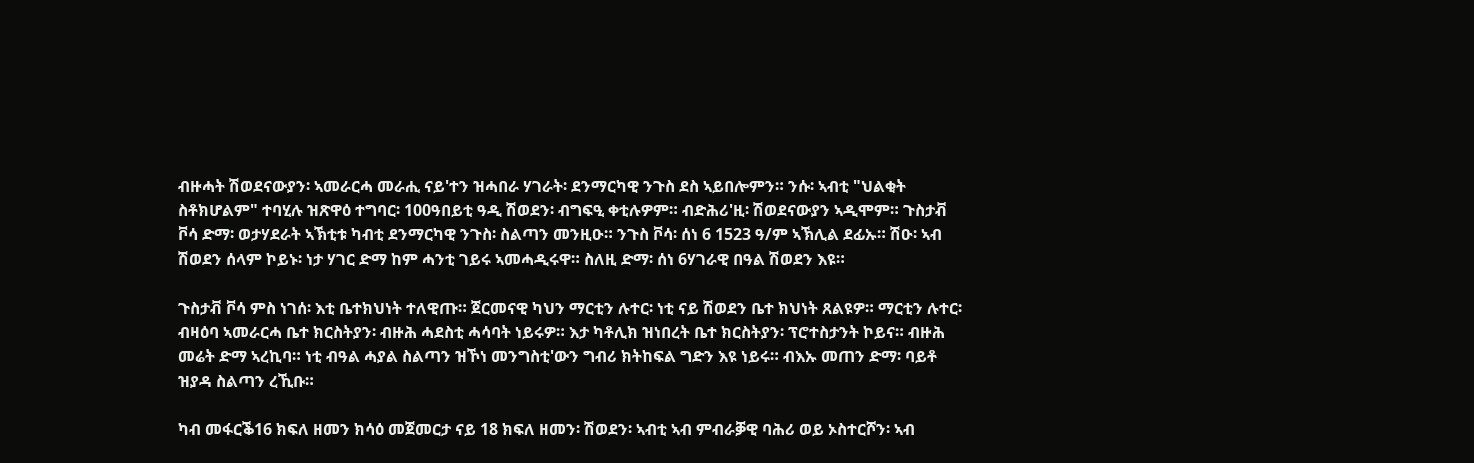ብዙሓት ሽወደናውያን፡ ኣመራርሓ መራሒ ናይ'ተን ዝሓበራ ሃገራት፡ ደንማርካዊ ንጉስ ደስ ኣይበሎምን። ንሱ፡ ኣብቲ "ህልቂት ስቶክሆልም" ተባሂሉ ዝጽዋዕ ተግባር፡ 100ዓበይቲ ዓዲ ሽወደን፡ ብግፍዒ ቀቲሉዎም። ብድሕሪ'ዚ፡ ሽወደናውያን ኣዲሞም። ጉስታቭ ቮሳ ድማ፡ ወታሃደራት ኣኽቲቱ ካብቲ ደንማርካዊ ንጉስ፡ ስልጣን መንዚዑ። ንጉስ ቮሳ፡ ሰነ 6 1523 ዓ/ም ኣኽሊል ደፊኡ። ሽዑ፡ ኣብ ሽወደን ሰላም ኮይኑ፡ ነታ ሃገር ድማ ከም ሓንቲ ገይሩ ኣመሓዲሩዋ። ስለዚ ድማ፡ ሰነ 6ሃገራዊ በዓል ሽወደን እዩ።

ጉስታቭ ቮሳ ምስ ነገሰ፡ እቲ ቤተክህነት ተለዊጡ። ጀርመናዊ ካህን ማርቲን ሉተር፡ ነቲ ናይ ሽወደን ቤተ ክህነት ጸልዩዎ። ማርቲን ሉተር፡ ብዛዕባ ኣመራርሓ ቤተ ክርስትያን፡ ብዙሕ ሓደስቲ ሓሳባት ነይሩዎ። እታ ካቶሊክ ዝነበረት ቤተ ክርስትያን፡ ፕሮተስታንት ኮይና። ብዙሕ መሬት ድማ ኣረኪባ። ነቲ ብዓል ሓያል ስልጣን ዝኾነ መንግስቲ'ውን ግብሪ ክትከፍል ግድን እዩ ነይሩ። ብእኡ መጠን ድማ፡ ባይቶ ዝያዳ ስልጣን ረኺቡ።

ካብ መፋርቕ16 ክፍለ ዘመን ክሳዕ መጀመርታ ናይ 18 ክፍለ ዘመን፡ ሽወደን፡ ኣብቲ ኣብ ምብራቓዊ ባሕሪ ወይ ኦስተርሾን፡ ኣብ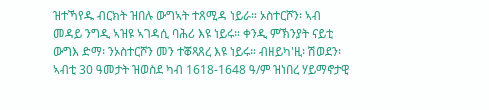ዝተኻየዱ ብርክት ዝበሉ ውግኣት ተጸሚዳ ነይራ። ኦስተርሾን፡ ኣብ መዳይ ንግዲ ኣዝዩ ኣገዳሲ ባሕሪ እዩ ነይሩ። ቀንዲ ምኽንያት ናይቲ ውግእ ድማ፡ ንኦስተርሾን መን ተቖጻጸረ እዩ ነይሩ። ብዘይካ'ዚ፡ ሽወደን፡ ኣብቲ 30 ዓመታት ዝወስደ ካብ 1618-1648 ዓ/ም ዝነበረ ሃይማኖታዊ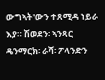ውግኣት'ውን ተጸሚዳ ነይራ እያ። ሽወደን፡ ኣንጻር ዴንማርክ፡ ራሻ፡ ፖላንድን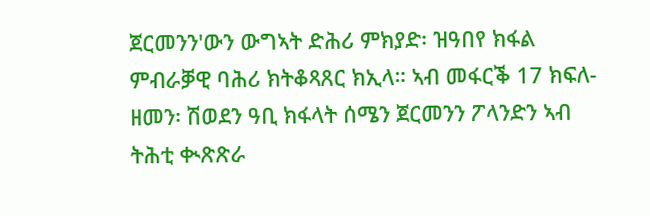ጀርመንን'ውን ውግኣት ድሕሪ ምክያድ፡ ዝዓበየ ክፋል ምብራቓዊ ባሕሪ ክትቆጻጸር ክኢላ። ኣብ መፋርቕ 17 ክፍለ-ዘመን፡ ሽወደን ዓቢ ክፋላት ሰሜን ጀርመንን ፖላንድን ኣብ ትሕቲ ቊጽጽራ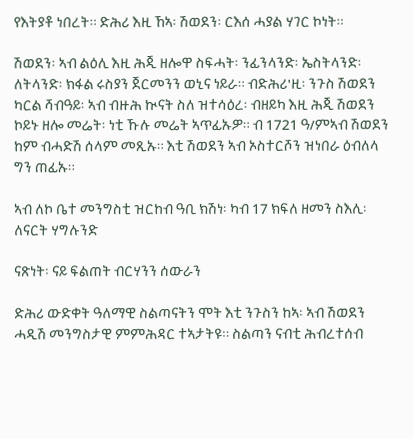የእትያቶ ነበረት። ድሕሪ እዚ ኸኣ፡ ሽወደን፡ ርእሰ ሓያል ሃገር ኮነት።

ሽወደን፡ ኣብ ልዕሊ እዚ ሕጂ ዘሎዋ ስፍሓት፡ ንፊንላንድ፡ ኤስትላንድ፡ ለትላንድ፡ ክፋል ሩስያን ጀርመንን ወኒና ነይራ። ብድሕሪ'ዚ፡ ንጉስ ሽወደን ካርል ሻብዓይ፡ ኣብ ብዙሕ ኲናት ስለ ዝተሳዕረ፡ ብዘይካ እዚ ሕጂ ሽወደን ኮይኑ ዘሎ መሬት፡ ነቲ ኹሉ መሬት ኣጥፊኡዎ። ብ 1721 ዓ/ምኣብ ሽወደን ከም ብሓድሽ ሰላም መጺኡ። እቲ ሽወደን ኣብ ኦስተርሾን ዝነበራ ዕብለላ ግን ጠፊኡ።

ኣብ ለኮ ቤተ መንግስቲ ዝርከብ ዓቢ ክሽነ፡ ካብ 17 ክፍለ ዘመን ስእሊ፡ ለናርት ሃግሉንድ

ናጽነት፡ ናይ ፍልጠት ብርሃንን ሰውራን

ድሕሪ ውድቀት ዓለማዊ ስልጣናትን ሞት እቲ ንጉስን ከኣ፡ ኣብ ሽወደን ሓዲሽ መንግስታዊ ምምሕዳር ተኣታትዩ። ስልጣን ናብቲ ሕብረተሰብ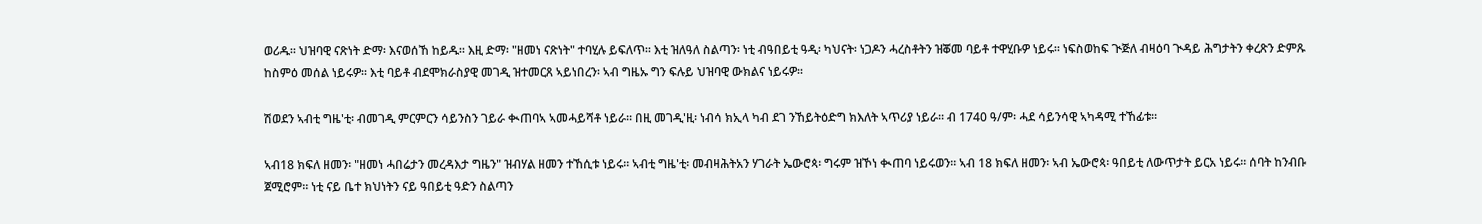ወሪዱ። ህዝባዊ ናጽነት ድማ፡ እናወሰኸ ከይዱ። እዚ ድማ፡ "ዘመነ ናጽነት" ተባሂሉ ይፍለጥ። እቲ ዝለዓለ ስልጣን፡ ነቲ ብዓበይቲ ዓዲ፡ ካህናት፡ ነጋዶን ሓረስቶትን ዝቖመ ባይቶ ተዋሂቡዎ ነይሩ። ነፍስወከፍ ጒጅለ ብዛዕባ ጒዳይ ሕግታትን ቀረጽን ድምጹ ከስምዕ መሰል ነይሩዎ። እቲ ባይቶ ብደሞክራስያዊ መገዲ ዝተመርጸ ኣይነበረን፡ ኣብ ግዜኡ ግን ፍሉይ ህዝባዊ ውክልና ነይሩዎ።

ሽወደን ኣብቲ ግዜ'ቲ፡ ብመገዲ ምርምርን ሳይንስን ገይራ ቊጠባኣ ኣመሓይሻቶ ነይራ። በዚ መገዲ'ዚ፡ ነብሳ ክኢላ ካብ ደገ ንኸይትዕድግ ክእለት ኣጥሪያ ነይራ። ብ 1740 ዓ/ም፡ ሓደ ሳይንሳዊ ኣካዳሚ ተኸፊቱ።

ኣብ18 ክፍለ ዘመን፡ "ዘመነ ሓበሬታን መረዳእታ ግዜን" ዝብሃል ዘመን ተኸሲቱ ነይሩ። ኣብቲ ግዜ'ቲ፡ መብዛሕትአን ሃገራት ኤውሮጳ፡ ግሩም ዝኾነ ቊጠባ ነይሩወን። ኣብ 18 ክፍለ ዘመን፡ ኣብ ኤውሮጳ፡ ዓበይቲ ለውጥታት ይርአ ነይሩ። ሰባት ከንብቡ ጀሚሮም። ነቲ ናይ ቤተ ክህነትን ናይ ዓበይቲ ዓድን ስልጣን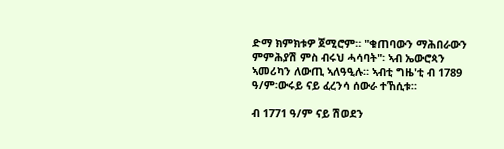ድማ ክምክቱዎ ጀሚሮም። "ቁጠባውን ማሕበራውን ምምሕያሽ ምስ ብሩህ ሓሳባት"፡ ኣብ ኤውሮጳን ኣመሪካን ለውጢ ኣለዓዒሉ። ኣብቲ ግዜ'ቲ ብ 1789 ዓ/ም፡ውሩይ ናይ ፈረንሳ ሰውራ ተኸሲቱ።

ብ 1771 ዓ/ም ናይ ሽወደን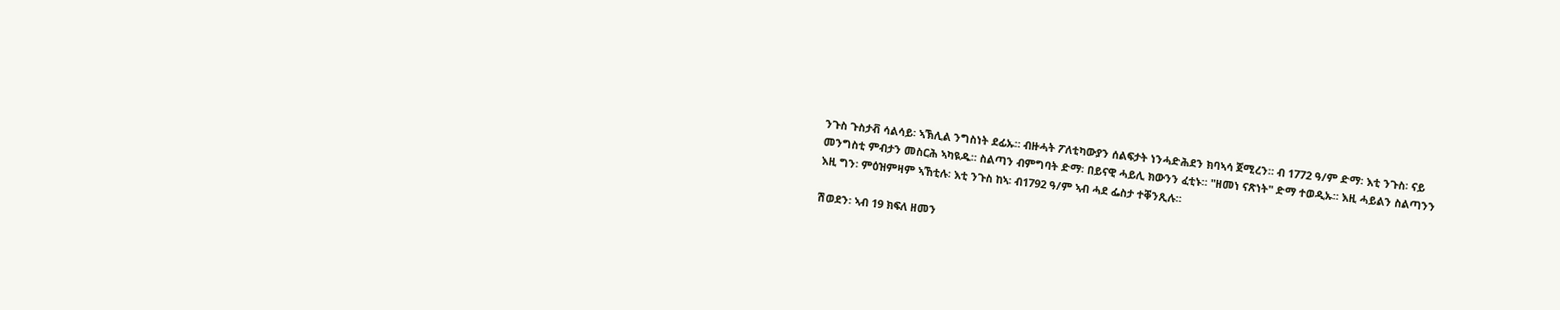ንጉስ ጉስታቭ ሳልሳይ፡ ኣኽሊል ንግስነት ደፊኡ። ብዙሓት ፖለቲካውያን ሰልፍታት ነንሓድሕደን ክባኣሳ ጀሚረን። ብ 1772 ዓ/ም ድማ፡ እቲ ንጉስ፡ ናይ መንግስቲ ምብታን መስርሕ ኣካዪዱ። ስልጣን ብምግባት ድማ፡ በይናዊ ሓይሊ ክውንን ፈቲኑ። "ዘመነ ናጽነት" ድማ ተወዲኡ። እዚ ሓይልን ስልጣንን እዚ ግን፡ ምዕዝምዛም ኣኸቲሉ፡ እቲ ንጉስ ከኣ፡ ብ1792 ዓ/ም ኣብ ሓደ ፌስታ ተቐንጺሉ።

ሽወደን፡ ኣብ 19 ክፍለ ዘመን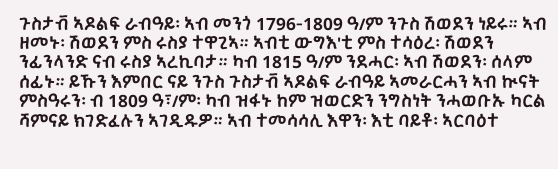ጉስታቭ ኣዶልፍ ራብዓይ፡ ኣብ መንጎ 1796-1809 ዓ/ም ንጉስ ሽወደን ነይሩ። ኣብ ዘመኑ፡ ሽወደን ምስ ሩስያ ተዋጊኣ። ኣብቲ ውግእ'ቲ ምስ ተሳዕረ፡ ሽወደን ንፊንላንድ ናብ ሩስያ ኣረኪባታ። ካብ 1815 ዓ/ም ንደሓር፡ ኣብ ሽወደን፡ ሰላም ሰፊኑ። ይኹን እምበር ናይ ንጉስ ጉስታቭ ኣዶልፍ ራብዓይ ኣመራርሓን ኣብ ኲናት ምስዓሩን፡ ብ 1809 ዓ፣/ም፡ ካብ ዝፋኑ ከም ዝወርድን ንግስነት ንሓወቡኡ ካርል ሻምናይ ክገድፈሉን ኣገዲዱዎ። ኣብ ተመሳሳሊ እዋን፡ እቲ ባይቶ፡ ኣርባዕተ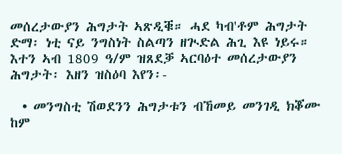መሰረታውያን ሕግታት ኣጽዲቑ። ሓደ ካብ'ቶም ሕግታት ድማ፡ ነቲ ናይ ንግስነት ስልጣን ዘጒድል ሕጊ እዩ ነይሩ። እተን ኣብ 1809 ዓ/ም ዝጸደቓ ኣርባዕተ መሰረታውያን ሕግታት፡ እዘን ዝስዕባ እየን፡-

  • መንግስቲ ሽወደንን ሕግታቱን ብኸመይ መንገዲ ክቖሙ ከም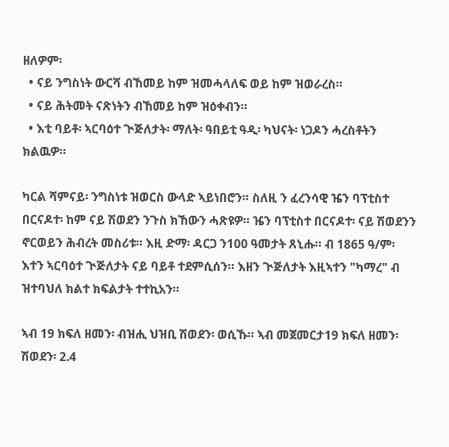ዘለዎም፡
  • ናይ ንግስነት ውርሻ ብኸመይ ከም ዝመሓላለፍ ወይ ከም ዝወራረስ።
  • ናይ ሕትመት ናጽነትን ብኸመይ ከም ዝዕቀብን።
  • እቲ ባይቶ፡ ኣርባዕተ ጒጅለታት፡ ማለት፡ ዓበይቲ ዓዲ፡ ካህናት፡ ነጋዶን ሓረስቶትን ክልዉዎ።

ካርል ሻምናይ፡ ንግስነቱ ዝወርስ ውላድ ኣይነበሮን። ስለዚ ን ፈረንሳዊ ዤን ባፕቲስተ በርናዶተ፡ ከም ናይ ሽወደን ንጉስ ክኸውን ሓጽዩዎ። ዤን ባፕቲስተ በርናዶተ፡ ናይ ሽወደንን ኖርወይን ሕብረት መስሪቱ። እዚ ድማ፡ ዳርጋ ን100 ዓመታት ጸኒሑ። ብ 1865 ዓ/ም፡ እተን ኣርባዕተ ጒጅለታት ናይ ባይቶ ተደምሲሰን። እዘን ጒጅለታት እዚኣተን "ካማረ" ብ ዝተባህለ ክልተ ክፍልታት ተተኪአን።

ኣብ 19 ክፍለ ዘመን፡ ብዝሒ ህዝቢ ሽወደን፡ ወሲኹ። ኣብ መጀመርታ19 ክፍለ ዘመን፡ ሽወደን፡ 2.4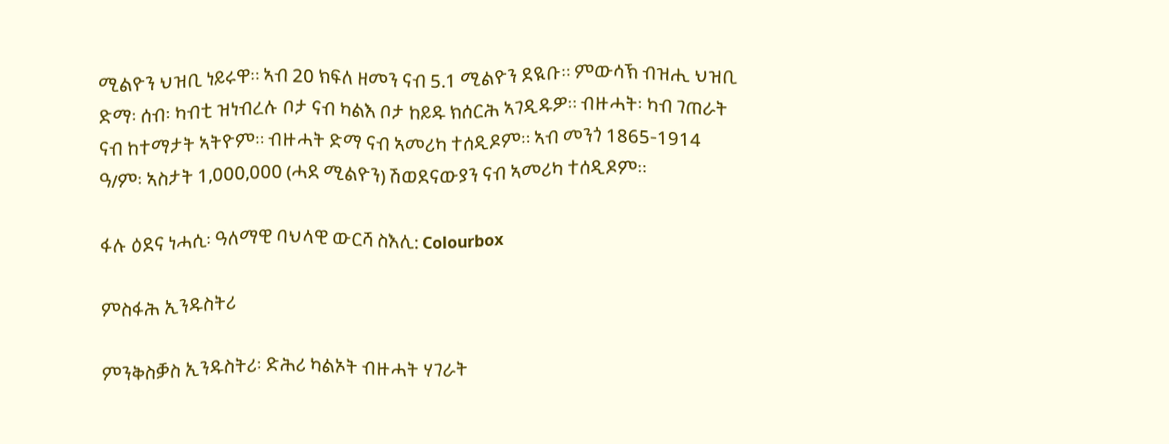ሚልዮን ህዝቢ ነይሩዋ። ኣብ 20 ክፍለ ዘመን ናብ 5.1 ሚልዮን ደዪቡ። ምውሳኽ ብዝሒ ህዝቢ ድማ፡ ሰብ፡ ካብቲ ዝነብረሉ ቦታ ናብ ካልእ ቦታ ከይዱ ክሰርሕ ኣገዲዱዎ። ብዙሓት፡ ካብ ገጠራት ናብ ከተማታት ኣትዮም። ብዙሓት ድማ ናብ ኣመሪካ ተሰዲዶም። ኣብ መንጎ 1865-1914 ዓ/ም፡ ኣስታት 1,000,000 (ሓደ ሚልዮን) ሽወደናውያን ናብ ኣመሪካ ተሰዲዶም።

ፋሉ ዕደና ነሓሲ፡ ዓለማዊ ባህላዊ ውርሻ ስእሊ: Colourbox

ምስፋሕ ኢንዱስትሪ

ምንቅስቓስ ኢንዱስትሪ፡ ድሕሪ ካልኦት ብዙሓት ሃገራት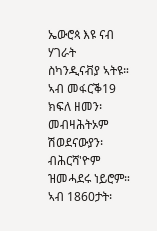ኤውሮጳ እዩ ናብ ሃገራት ስካንዲናቭያ ኣትዩ። ኣብ መፋርቕ19 ክፍለ ዘመን፡ መብዛሕትኦም ሽወደናውያን፡ ብሕርሻ'ዮም ዝመሓደሩ ነይሮም። ኣብ 1860ታት፡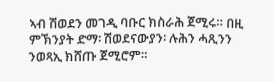ኣብ ሽወደን መገዲ ባቡር ክስራሕ ጀሚሩ። በዚ ምኽንያት ድማ፡ ሽወደናውያን፡ ሉሕን ሓጺንን ንወጻኢ ክሸጡ ጀሚሮም።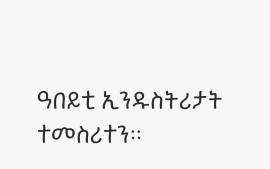ዓበይቲ ኢንዱስትሪታት ተመስሪተን።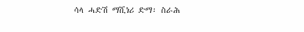ሳላ ሓድሽ ማሺነሪ ድማ፡ ስራሕ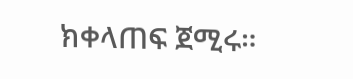ክቀላጠፍ ጀሚሩ።